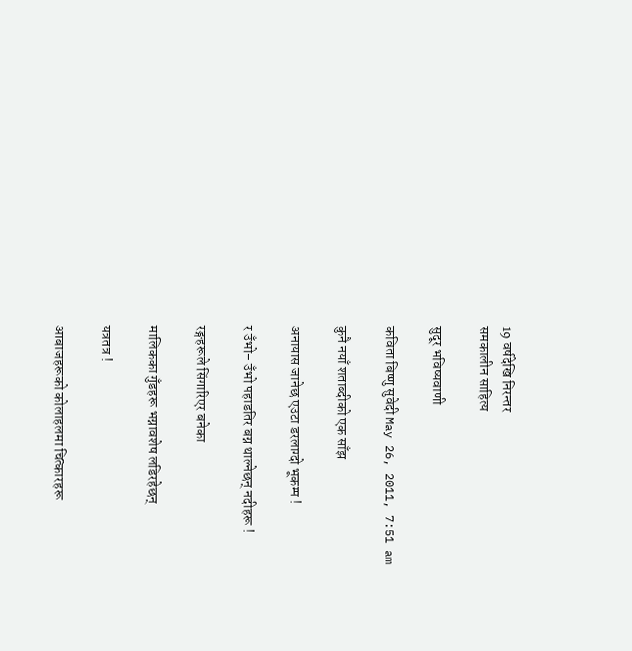19 वर्षदेखि निरन्तर
समकालीन साहित्य

सुदूर भविष्यवाणी

कविता बिष्णु सुवेदी May 26, 2011, 7:51 am

कुनै नयाँ शताब्दीको एक साँझ

अनायास जानेछ एउटा डरलाग्दो भूकम्प !

र उँभो– उँभो पहाडतिर बग्न थाल्नेछन् नदीहरू !

रङ्गहरूले सिंगारिएर बनेका

मालिकका गुँडहरू भग्नावशेष लडिरहेछन्

यत्रतत्र !

आबाजहरूको कोलाहलमा चित्कारहरू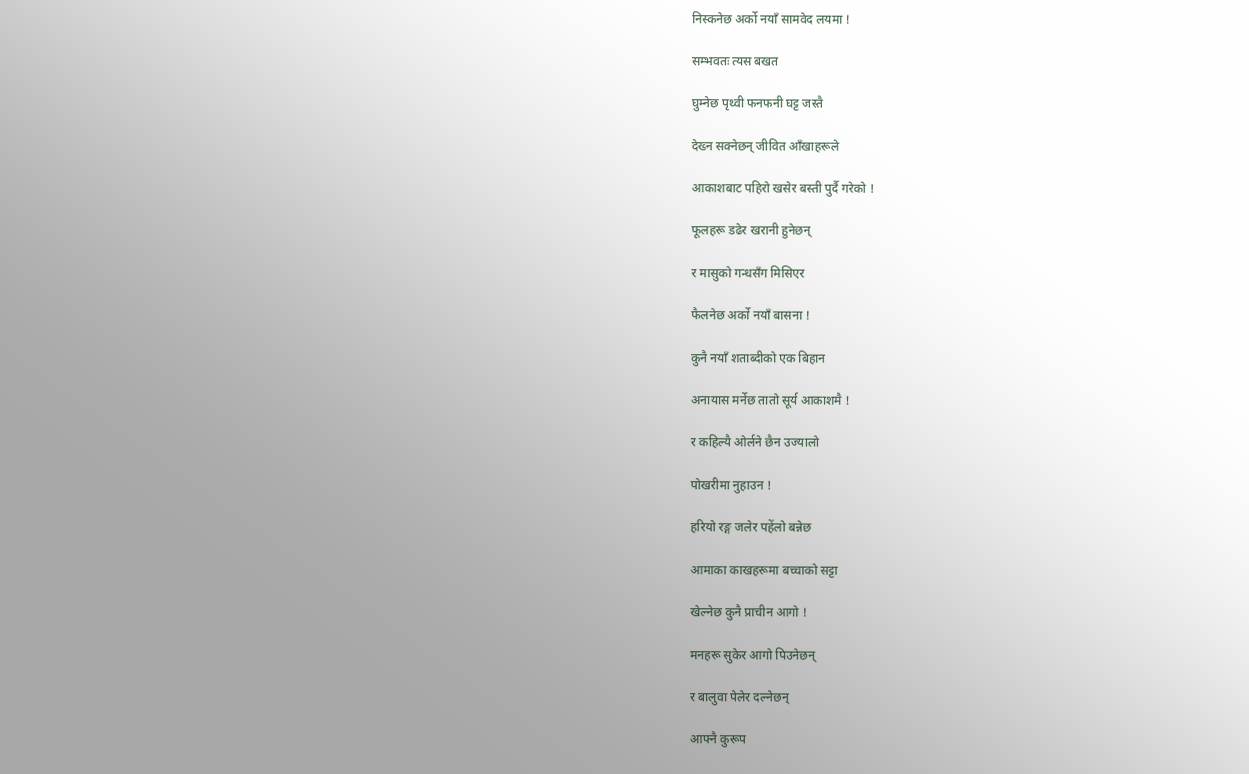निस्कनेछ अर्को नयाँ सामवेद लयमा !

सम्भवतः त्यस बखत

घुम्नेछ पृथ्वी फनफनी घट्ट जस्तै

देख्न सक्नेछन् जीवित आँखाहरूले

आकाशबाट पहिरो खसेर बस्ती पुर्दै गरेको !

फूलहरू डढेर खरानी हुनेछन्

र मासुको गन्धसँग मिसिएर

फैलनेछ अर्को नयाँ बासना !

कुनै नयाँ शताब्दीको एक बिहान

अनायास मर्नेछ तातो सूर्य आकाशमै !

र कहिल्यै ओर्लने छैन उज्यालो

पोखरीमा नुहाउन !

हरियो रङ्ग जलेर पहेंलो बन्नेछ

आमाका काखहरूमा बच्चाको सट्टा

खेल्नेछ कुनै प्राचीन आगो !

मनहरू सुकेर आगो पिउनेछन्

र बालुवा पेलेर दल्नेछन्

आफ्नै कुरूप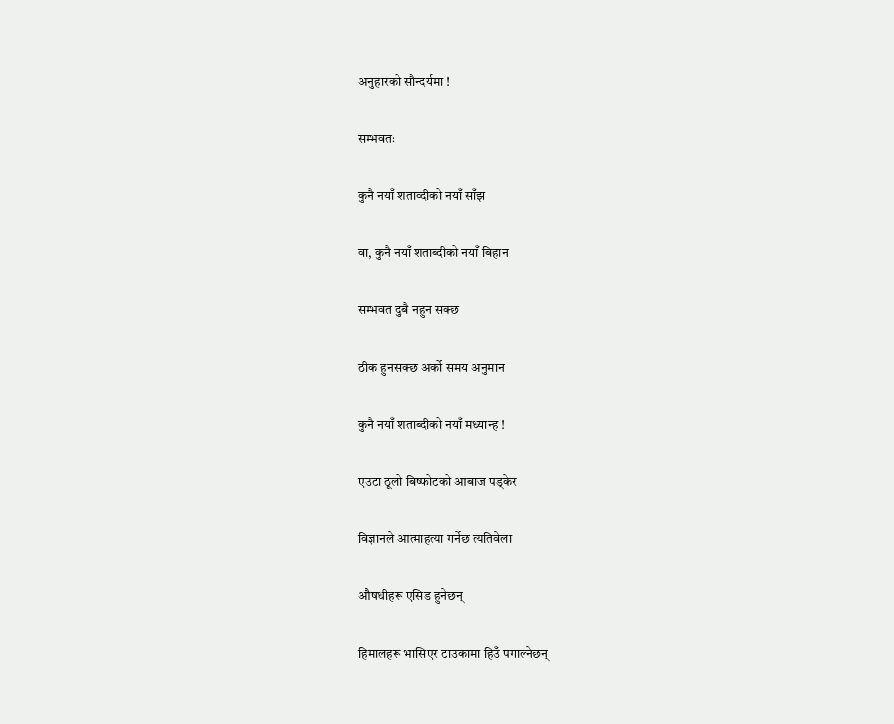अनुहारको सौन्दर्यमा !

सम्भवतः

कुनै नयाँ शताव्दीको नयाँ साँझ

वा, कुनै नयाँ शताब्दीको नयाँ बिहान

सम्भवत दुबै नहुन सक्छ

ठीक हुनसक्छ अर्को समय अनुमान

कुनै नयाँ शताब्दीको नयाँ मध्यान्ह !

एउटा ठूलो बिष्फोटको आबाज पड्केर

विज्ञानले आत्माहत्या गर्नेछ त्यतिवेला

औषधीहरू एसिड हुनेछन्

हिमालहरू भासिएर टाउकामा हिउँ पगाल्नेछन्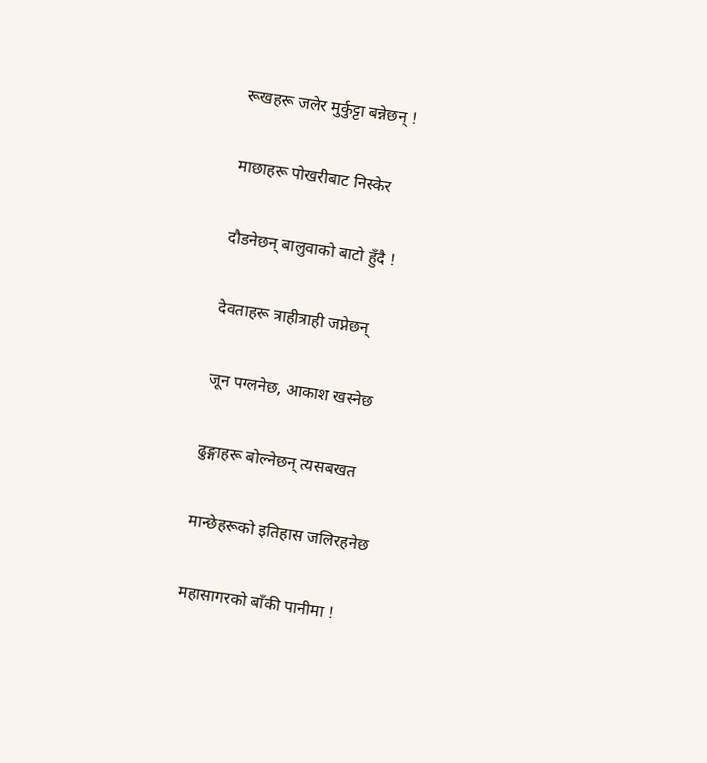रूखहरू जलेर मुर्कुट्टा बन्नेछन् !

माछाहरू पोखरीबाट निस्केर

दौडनेछन् बालुवाको बाटो हुँदै !

देवताहरू त्राहीत्राही जप्नेछन्

जून पग्लनेछ, आकाश खस्नेछ

ढुङ्गाहरू बोल्नेछन् त्यसबखत

मान्छेहरूको इतिहास जलिरहनेछ

महासागरको बाँकी पानीमा !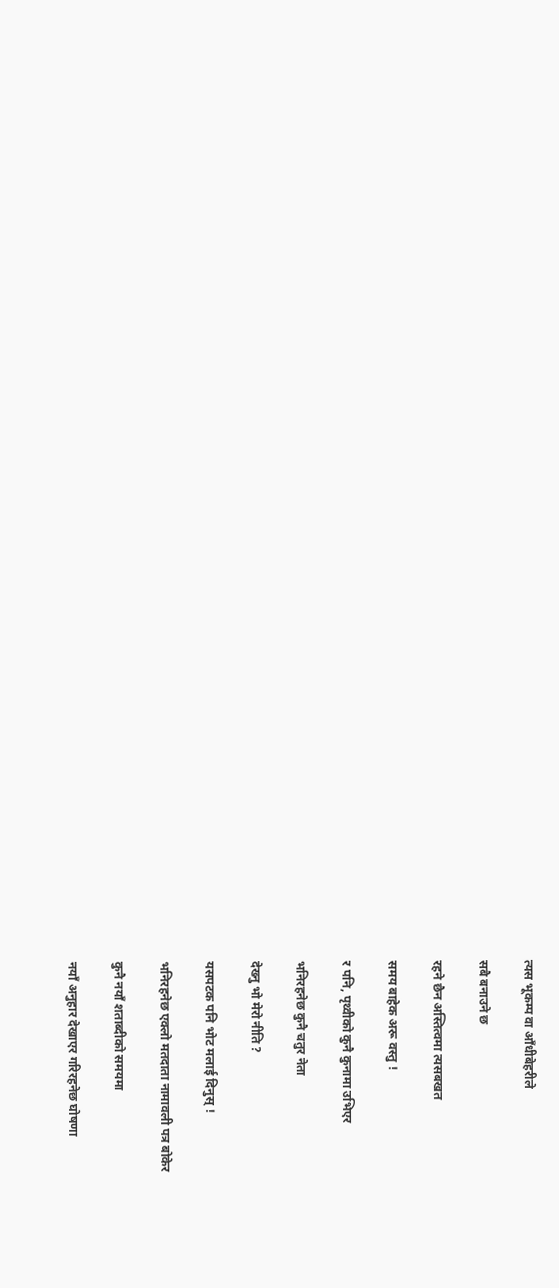त्यस भूकम्प वा आँधीबेहरीले

सबै बनाउने छ

रहने छैन अस्तित्वमा त्यसबखत

समय बाहेक अरू वस्तु !

र पनि, पृथ्वीको कुनै कुनामा उभिएर

भनिरहनेछ कुनै चतुर नेता

देख्नु भो मेरो नीति ?

यसपटक पनि भोट मलाई दिनुस् !

भनिरहनेछ एक्लो मतदाता नामावली पत्र बोकेर

कुनै नयाँ शताब्दीको समयमा

नयाँ अनुहार देखाएर गरिरहनेछ घोषणा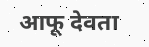आफू देवता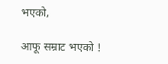भएको,

आफू सम्राट भएको !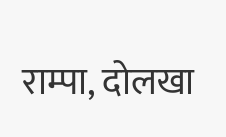राम्पा, दोलखा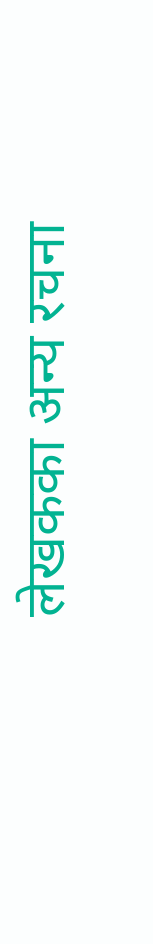लेखकका अन्य रचना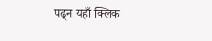पढ्न यहाँ क्लिक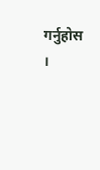गर्नुहोस ।